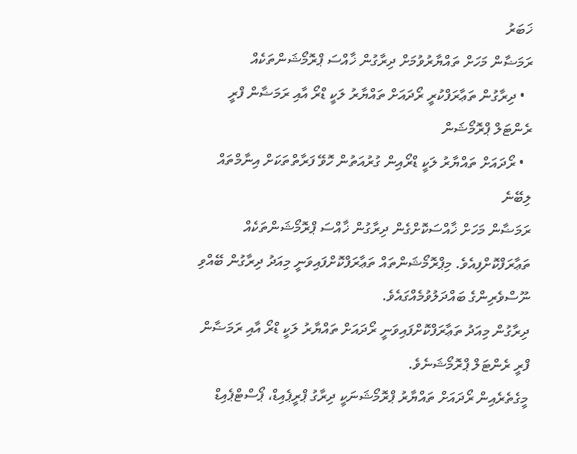ޚަބަރު
ރަމަޟާން މަހަށް ތައްޔާރުވުމަށް ދިރާގުން ޚާއްސަ ޕްރޮމޯޝަންތަކެއް
  • ދިރާގުން ތަޢާރަފްކުރީ ރޯދައަށް ތައްޔާރު ލަކީ ޑްރޯ އާއި ރަމަޟާން ފްރީ ރެންޓަލް ޕްރޮމޯޝަން
  • ރޯދައަށް ތައްޔާރު ލަކީ ޑްރޯއިން ގުރުއަތުން ހޮވޭ ފަރާތްތަކަށް އިނާމްތައް ލިބޭނެ
ރަމަޟާން މަހަށް ޚާއްސަކޮށްގެން ދިރާގުން ޚާއްސަ ޕްރޮމޯޝަންތަކެއް ތަޢާރަފްކޮށްފިއެވެ. މިޕްރޮމޯޝަންތައް ތަޢާރަފްކޮށްފައިވަނީ މިއަދު ދިރާގުން ބޭއްވި ނޫސްވެރިންގެ ބައްދަލުވުމެއްގައެވެ.
ދިރާގުން މިއަދު ތަޢާރަފްކޮށްފައިވަނީ ރޯދައަށް ތައްޔާރު ލަކީ ޑްރޯ އާއި ރަމަޟާން ފްރީ ރެންޓަލް ޕްރޮމޯޝަނެވެ.
މީގެތެރެއިން ރޯދައަށް ތައްޔާރު ޕްރޮމޯޝަނަކީ ދިރާގު ޕްރީޕެއިޑް، ޕޯސްޓްޕެއިޑް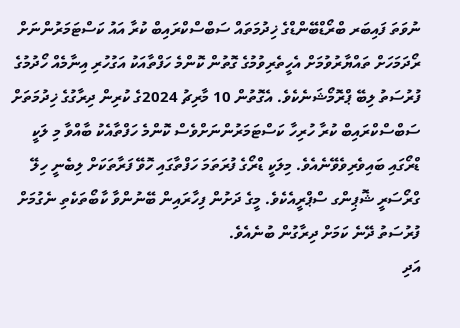ނުވަތަ ފައިބަރ ބްރޯޑްބޭންޑްގެ ޚިދުމަތައް ސަބްސްކްރައިބް ކުރާ އައު ކަސްޓަމަރުންނަށް ރޯދަމަހަށް ތައްޔާރުވުމަށް އެހީތެރިވުމުގެ ގޮތުން ކޮންމެ ހަފްތާއަކު އަގުހުރި އިނާމެއް ހޯދުމުގެ ފުރުސަތު ލިބޭ ޕްރޮމޯޝަނެކެވެ. އެގޮތުން 10 މާރިޗު 2024ގެ ކުރިން ދިރާގުގެ ޚިދުމަތަށް ސަބްސްކްރައިބް ކުރާ ހުރިހާ ކަސްޓަމަރުންނަށްވެސް ކޮންމެ ހަފްތާއެކު ބާއްވާ މި ލަކީ ޑްރޯގައި ބައިވެރިވެވޭނެއެވެ. މިލަކީ ޑްރޯގެ ފުރަތަމަ ހަފްތާގައި ހޮވޭ ފަރާތަކަށް ލިބެނީ ހިލޭ ގްރޯސަރީ ޝޮޕިންގ ސްޕްރީއެކެވެ. މީގެ ދަށުން ފިހާރައިން ބޭނުންވާ ކާބޯތަކެތި ނެގުމަށް ފުރުސަތު ދޭނެ ކަމަށް ދިރާގުން ބުނެއެވެ.
އަދި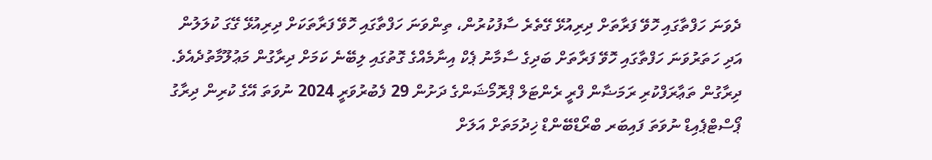ދެވަނަ ހަފްތާގައި ހޮވޭ ފަރާތަށް ދިރިއުޅޭ ގޭތެރެ ސާފުކުރުން، ތިންވަނަ ހަފްތާގައި ހޮވޭ ފަރާތަކަށް ދިރިއުޅޭ ގޭގަ ކުލަލުން އަދި ހަތަރުވަނަ ހަފްތާގައި ހޮވޭ ފަރާތަށް ބަދިގެ ސާމާނު ޕެކް އިނާމެއްގެ ގޮތުގައި ލިބޭނެ ކަމަށް ދިރާގުން މަޢުލޫމާތުދެއެވެ.
ދިރާގުން ތަޢާރަފްކުރި ރަމަޟާން ފްރީ ރެންޓަލް ޕްރޮމޯޝަންގެ ދަށުން 29 ފެބުރުވަރީ 2024 ނުވަތަ އޭގެ ކުރިން ދިރާގު ޕޯސްޓްޕެއިޑް ނުވަތަ ފައިބަރ ބްރޯޑްބޭންޑް ޚިދުމަތަށް އަލަށް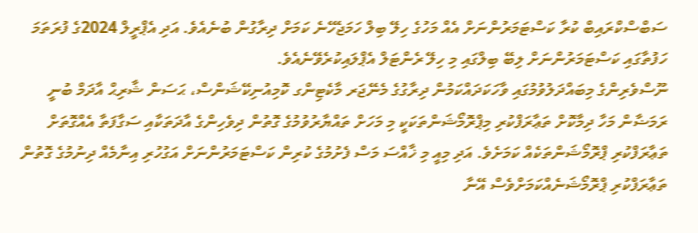ސަބްސްކްރައިބް ކުރާ ކަސްޓަމަރުންނަށް އެއް މަހުގެ ހިލޭ ބިލް ހަމަޖެހޭނެ ކަމަށް ދިރާގުން ބުނެއެވެ. އަދި އެޕްރީލް 2024ގެ ފުރަތަމަ ހަފުތާގައި ކަސްޓަމަރުންނަށް ލިބޭ ބިލްގައި މި ހިލޭ ރެންޓަލް އެޕްލައިކުރެވޭނެއެވެ.
ނޫސްވެރިންގެ މިބައްދަލުވުމުގައި ވާހަކަދައްކަމުން ދިރާގުގެ މެނޭޖަރ މާކެޓިންގ ކޮމިއުނިކޭޝަންސް، ޙަސަން ޝާރިޙް އާދަމް ބުނީ ރަމަޟާން މަހާ ދިމާކޮށް ތަޢާރަފްކުރި މިޕްރޮމޯޝަންތަކަކީ މި މަހަށް ތައްޔާރުވުމުގެ ގޮތުން ދިވެހިންގެ އާދަތަކާއި ސަގާފަތާ އެއްގޮތަށް ތަޢާރަފްކުރި ޕްރޮމޯޝަންތަކެއް ކަމަށެވެ. އަދި މިއީ މި ޚާއްސަ މަސް ފެށުމުގެ ކުރިން ކަސްޓަމަރުންނަށް އަގުހުރި އިނާމެއް ދިނުމުގެ ގޮތުން ތަޢާރަފްކުރި ޕްރޮމޯޝަނެއްކަމަށްވެސް އޭނާ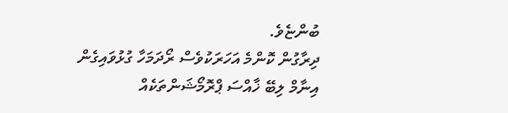ބުންޏެވެ.
ދިރާގުން ކޮންމެ އަހަރަކުވެސް ރޯދަމަހާ ގުޅުވައިގެން އިނާމް ލިބޭ ޚާއްސަ ޕްރޮމޯޝަންތަކެއް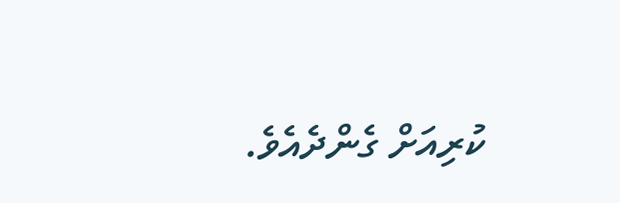ކުރިއަށް ގެންދެއެވެ.